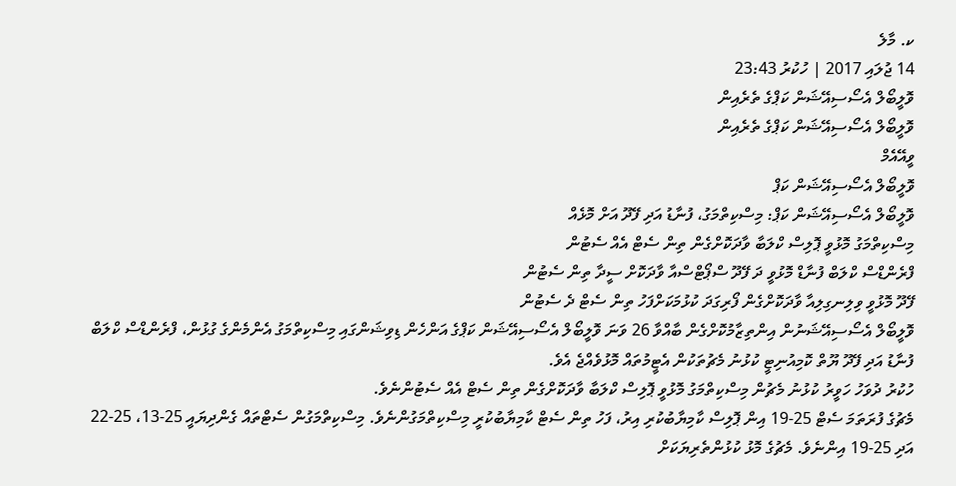ކ. މާލެ
14 ޖުލައި 2017 | ހުކުރު 23:43
ވޮލީބޯލް އެސޯސިއޭޝަން ކަޕްގެ ތެރެއިން
ވޮލީބޯލް އެސޯސިއޭޝަން ކަޕްގެ ތެރެއިން
ވީއޭއެމް
ވޮލީބޯލް އެސޯސިއޭޝަން ކަޕް
ވޮލީބޯލް އެސޯސިއޭޝަން ކަޕް: މިސްކިތްމަގު، ފުނާޑު އަދި ފޭދޫ އަށް މޮޅެއް
މިސްކިތްމަގު މޮޅުވީ ޕޮލިސް ކްލަބާ ވާދަކޮށްގެން ތިން ސެޓް އެއް ސެޓުން
ފްރެންޑްސް ކްލަބް ފުނާޑް މޮޅުވީ ދަ ފޭދޫ ސްޕޯޓްސްއާ ވާދަކޮށް ސީދާ ތިން ސެޓުން
ފޭދޫ މޮޅުވީ ވިލިނގިލިއާ ވާދަކޮށްގެން ފޯރިގަދަ ކުޅުމަކަށްފަހު ތިން ސެޓް ދެ ސެޓުން
ވޮލީބޯލް އެސޯސިއޭޝަނުން އިންތިޒާމުކޮށްގެން ބާއްވާ 26 ވަނަ ވޮލީބޯލް އެސޯސިއޭޝަން ކަޕްގެ އަންހެން ޑިވިޝަންގައި މިސްކިތްމަގު އެންމެންގެ ގުޅުން، ފްރެންޑްސް ކްލަބް ފުނާޑު އަދި ފޭދޫ ޔޫތް ކޮމިއުނިޓީ ކުޅުނު މެޗުތަކުން އެޓީމުތައް މޮޅުވެއްޖެ އެވެ.
ހުކުރު ދުވަހު ހަވީރު ކުޅުނު މެޗުން މިސްކިތްމަގު މޮޅުވީ ޕޮލިސް ކްލަބާ ވާދަކޮށްގެން ތިން ސެޓް އެއް ސެޓުންނެވެ.
މެޗުގެ ފުރަތަމަ ސެޓް 25-19 އިން ޕޮލިސް ކާމިޔާބުކުރި އިރު، ފަހު ތިން ސެޓް ކާމިޔާބުކުރީ މިސްކިތްމަގުންނެވެ. މިސްކިތްމަގުން ސެޓްތައް ގެންދިޔައީ 25-13، 25-22 އަދި 25-19 އިންނެވެ. މެޗުގެ މޮޅު ކުޅުންތެރިޔަކަށް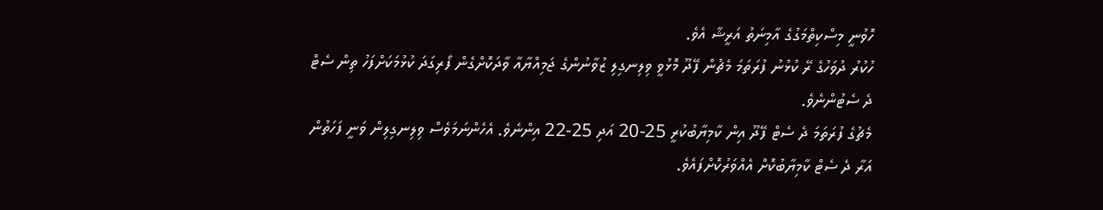ހޮވުނީ މިސްކިތްމަގުގެ އާމިނަތު އަރީޝާ އެވެ.
ހުކުރު ދުވަހުގެ ރޭ ކުޅުނު ފުރަތަމަ މެޗުން ފޭދޫ މޮޅުވީ ވިލިނގިލި ޒުވާނުންގެ ޖަމިއްޔާއާ ވާދަކޮށްގެން ފޯރިގަދަ ކުޅުމަކަށްފަހު ތިން ސެޓް ދެ ސެޓުންނެވެ.
މެޗުގެ ފުރަތަމަ ދެ ސެޓް ފޭދޫ އިން ކާމިޔާބުކުރީ 25-20 އަދި 25-22 އިންނެވެ. އެހެންނަމަވެސް ވިލިނގިލިން ވަނީ ފަހަތުން އަރާ ދެ ސެޓް ކާމިޔާބުކޮށް އެއްވަރުކޮށްފައެވެ.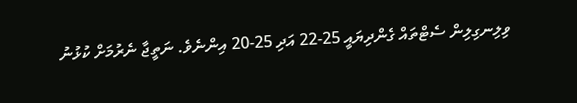ވިލިނގިލިން ސެޓްތައް ގެންދިޔައީ 25-22 އަދި 25-20 އިންނެވެ. ނަތީޖާ ނެރުމަށް ކުޅުނު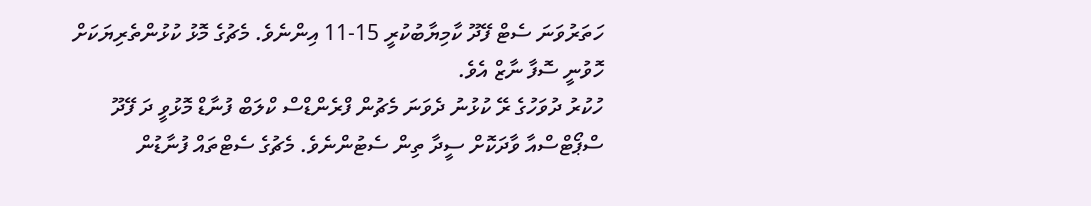ހަތަރުވަނަ ސެޓް ފޭދޫ ކާމިޔާބުކުރީ 15-11 އިންނެވެ. މެޗުގެ މޮޅު ކުޅުންތެރިޔަކަށް ހޮވުނީ ސޮފާ ނާޒް އެވެ.
ހުކުރު ދުވަހުގެ ރޭ ކުޅުނު ދެވަނަ މެޗުން ފްރެންޑްސް ކްލަބް ފުނާޑް މޮޅުވީ ދަ ފޭދޫ ސްޕޯޓްސްއާ ވާދަކޮށް ސީދާ ތިން ސެޓުންނެވެ. މެޗުގެ ސެޓްތައް ފުނާޑުން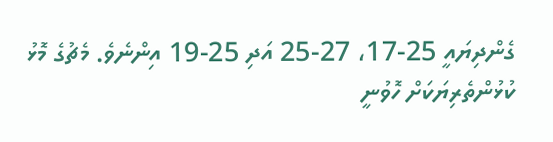ގެންދިޔައީ 25-17، 27-25 އަދި 25-19 އިންނެވެ. މެޗުގެ މޮޅު ކުޅުންތެރިޔަކަށް ހޮވުނީ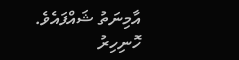އާމިނަތު ޝައްފައެވެ.
ހޮނިހިރު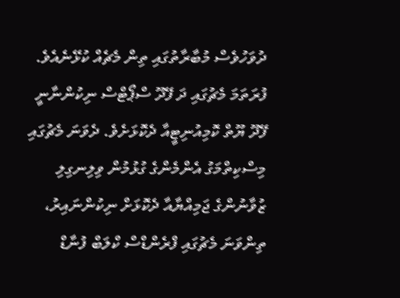ދުވަހުވެސް މުބާރާތުގައި ތިން މެޗެއް ކުޅޭނެއެވެ. ފުރަތަމަ މެޗުގައި ދަ ފޭދޫ ސްޕޯޓްސް ނިކުންނާނީ ފޭދޫ ޔޫތް ކޮމިއުނިޓީއާ ދެކޮޅަށެވެ. ދެވަނަ މެޗުގައި މިސްކިތްމަގު އެންމެންގެ ގުޅުމުން ވިލިނގިލި ޒުވާނުންގެ ޖަމިއްޔާއާ ދެކޮޅަށް ނިކުންނައިރު، ތިންވަނަ މެޗުގައި ފްރެންޑްސް ކްލަބް ފުނާޑް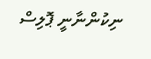ނިކުންނާނީ ޕޮލިސް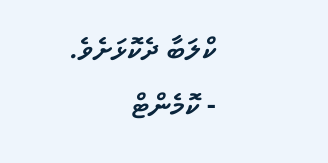ކްލަބާ ދެކޮޅަށެވެ.
- ކޮމެންޓް